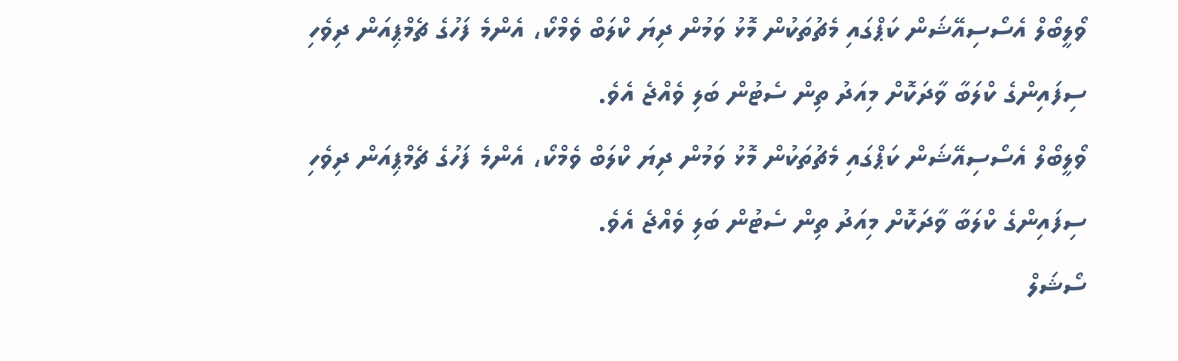ވޯލީބޯލް އެސޯސިއޭޝަން ކަޕްގައި މެޗުތަކުން މޮޅު ވަމުން ދިޔަ ކްލަބް ވެމްކޯ، އެންމެ ފަހުގެ ޗެމްޕިއަން ދިވެހި ސިފައިންގެ ކްލަބާ ވާދަކޮށް މިއަދު ތިން ސެޓުން ބަލި ވެއްޖެ އެވެ.
ވޯލީބޯލް އެސޯސިއޭޝަން ކަޕްގައި މެޗުތަކުން މޮޅު ވަމުން ދިޔަ ކްލަބް ވެމްކޯ، އެންމެ ފަހުގެ ޗެމްޕިއަން ދިވެހި ސިފައިންގެ ކްލަބާ ވާދަކޮށް މިއަދު ތިން ސެޓުން ބަލި ވެއްޖެ އެވެ.
ސޯޝަލް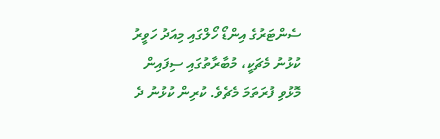ސެންޓަރުގެ އިންޑޯ ހޯލްގައި މިއަދު ހަވީރު ކުޅުނު މެޗަކީ، މުބާރާތުގައި ސިފައިން މޮޅުވި ފުރަތަމަ މެޗެވެ. ކުރިން ކުޅުނު ދެ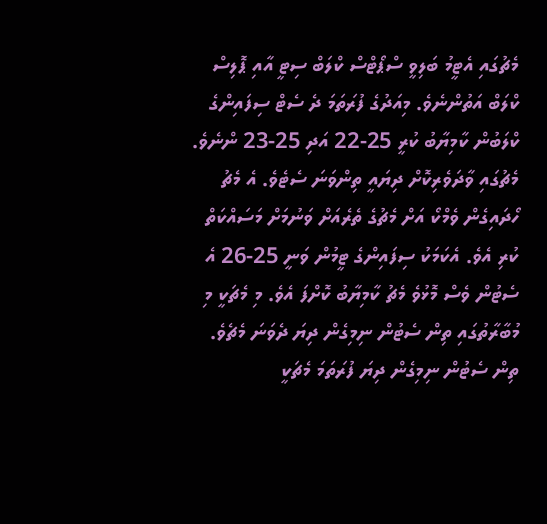މެޗުގައި އެޓީމު ބަލިވީ ސްޕޯޓްސް ކްލަބް ސިޓީ އާއި ޕޮލިސް ކްލަބް އަތުންނެވެ. މިއަދުގެ ފުރަތަމަ ދެ ސެޓް ސިފައިންގެ ކްލަބުން ކާމިޔާބު ކުރީ 25-22 އަދި 25-23 ންނެވެ.
މެޗުގައި ވާދަވެރިކޮށް ދިޔައީ ތިންވަނަ ސެޓެވެ. އެ މެޗު ހޯދައިގެން ވެމްކޯ އަށް މެޗުގެ ތެރެއަށް ވަނުމަށް މަސައްކަތް ކުރި އެވެ. އެކަމަކު ސިފައިންގެ ޓީމުން ވަނީ 25-26 އެ ސެޓުން ވެސް މޮޅުވެ މެޗު ކާމިޔާބު ކޮށްފަ އެވެ. މި މެޗަކީ މި މުބާރާތުގައި ތިން ސެޓުން ނިމިގެން ދިޔަ ދެވަނަ މެޗެވެ. ތިން ސެޓުން ނިމިގެން ދިޔަ ފުރަތަމަ މެޗަކީ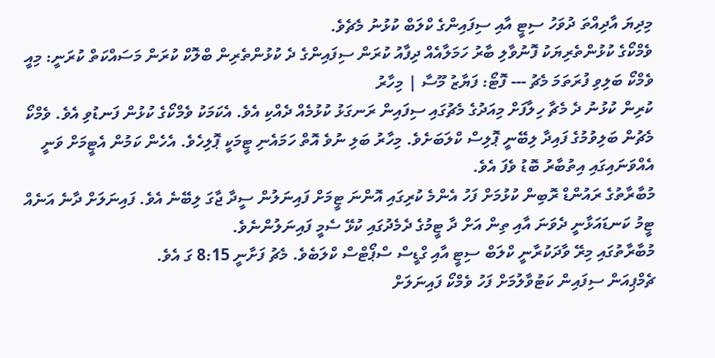މިދިޔަ އާދިއްތަ ދުވަހު ސިޓީ އާއި ސިފައިންގެ ކްލަބް ކުޅުނު މެޗެވެ.
ވެމްކޯގެ ކުޅުންތެރިޔަކު ފޮނުވާލި ބާރު ހަމަލާއެއް ދިފާއު ކުރަން ސިފައިންގެ ދެ ކުޅުންތެރިން ބްލޮކް ކުރަން މަސައްކަތް ކުރަނީ: މިއީ ވެމްކޯ ބަލިވި ފުރަތަމަ މެޗު --- ފޮޓޯ: ފަޔާޒު މޫސާ | މިހާރު
ކުރިން ކުޅުނު ދެ މެޗާ ހިލާފަށް މިއަދުގެ މެޗުގައި ސިފައިން ރަނގަޅު ކުޅުމެއް ދެއްކި އެވެ. އެކަމަކު ވެމްކޯގެ ކުޅުން ފަނޑުވި އެވެ. ވެމްކޯ މެޗުން ބަލިވުމުގެ ފައިދާ ލިބޭނީ ޕޮލިސް ކްލަބަށެވެ. މިހާރު ބަލި ނުވެ އޮތް ހަމައެނި ޓީމަކީ ޕޮލިހެވެ. އެހެން ކަމުން އެޓީމަށް ވަނީ އެއްވަނައިގައި އިތުބާރު ބޮޑު ވެފަ އެވެ.
މުބާރާތުގެ ރައުންޑް ރޮބިން ކުޅުމަށް ފަހު އެންމެ ކުރިގައި އޮންނަ ޓީމަށް ފައިނަލުން ސީދާ ޖާގަ ލިބޭނެ އެވެ. ފައިނަލަށް ދާނެ އަނެއް ޓީމު ކަނޑައަޅާނީ ދެވަނަ އާއި ތިން އަށް ދާ ޓީމުގެ ދެމެދުގައި ކުޅޭ ސެމީ ފައިނަލުންނެވެ.
މުބާރާތުގައި މިރޭ ވާދަކުރާނީ ކްލަބް ސިޓީ އާއި ގްޑީސް ސްޕޯޓްސް ކްލަބެވެ. މެޗު ފަށާނީ 8:15 ގަ އެވެ.
ޗެމްޕިއަން ސިފައިން ކަޓުވާލުމަށް ފަހު ވެމްކޯ ފައިނަލަށް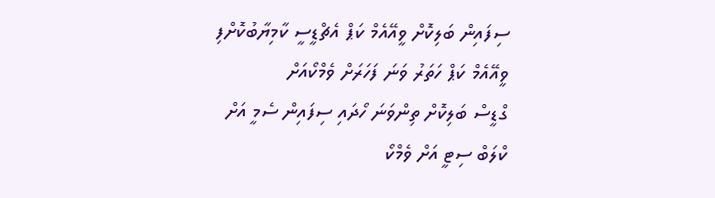ސިފައިން ބަލިކޮށް ވީއޭއެމް ކަޕް އެޗްޑީސީ ކާމިޔާބުކޮށްފި
ވީއޭއެމް ކަޕް ހަތަރު ވަނަ ފަހަރަށް ވެމްކޯއަށް
ގްޑީސް ބަލިކޮށް ތިންވަނަ ހޯދައި ސިފައިން ސެމީ އަށް
ކްލަބް ސިޓީ އަށް ވެމްކޯ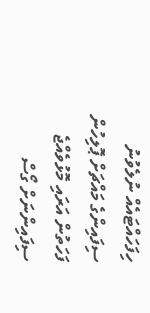ހިފަހައްޓައެއް ނުލެވުނު
ސިފައިންގެ މައްޗަށް ޕޮލިހުން ފަހަތުން އަރައި މޮޅުވެއްޖެ
ސިފައިންނަށް ގޯސް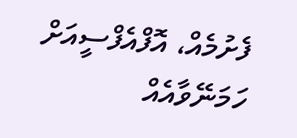ފެށުމެއް، އޮފްއެފްސީއަށް ހަމަނޭވާއެއް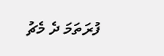ފުރަތަމަ ދެ މެޗު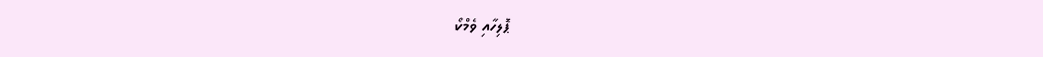ޕޮލިހާއި ވެމްކޯ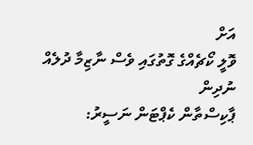އަށް
ވޮލީ ކޯޗެއްގެ ގޮތުގައި ވެސް ނާޒިމާ ދުލެއް ނުދިން
ޕާކިސްތާން ކެޕްޓަން ނަސީރު: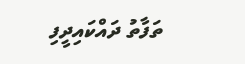ތަފާތު ދައްކައިދީފި